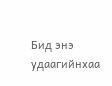Бид энэ удаагийнхаа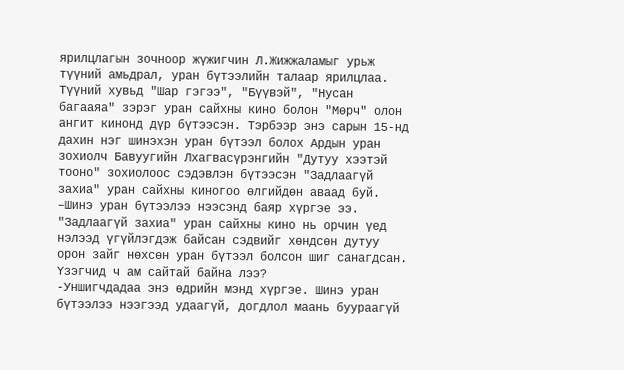ярилцлагын зочноор жүжигчин Л.Жижжаламыг урьж түүний амьдрал, уран бүтээлийн талаар ярилцлаа. Түүний хувьд "Шар гэгээ", "Бүүвэй", "Нусан багааяа" зэрэг уран сайхны кино болон "Мөрч" олон ангит кинонд дүр бүтээсэн. Тэрбээр энэ сарын 15-нд дахин нэг шинэхэн уран бүтээл болох Ардын уран зохиолч Бавуугийн Лхагвасүрэнгийн "Дутуу хээтэй тооно" зохиолоос сэдэвлэн бүтээсэн "Задлаагүй захиа" уран сайхны киногоо өлгийдөн аваад буй.
–Шинэ уран бүтээлээ нээсэнд баяр хүргэе ээ. "Задлаагүй захиа" уран сайхны кино нь орчин үед нэлээд үгүйлэгдэж байсан сэдвийг хөндсөн дутуу орон зайг нөхсөн уран бүтээл болсон шиг санагдсан. Үзэгчид ч ам сайтай байна лээ?
-Уншигчдадаа энэ өдрийн мэнд хүргэе. Шинэ уран бүтээлээ нээгээд удаагүй, догдлол маань буураагүй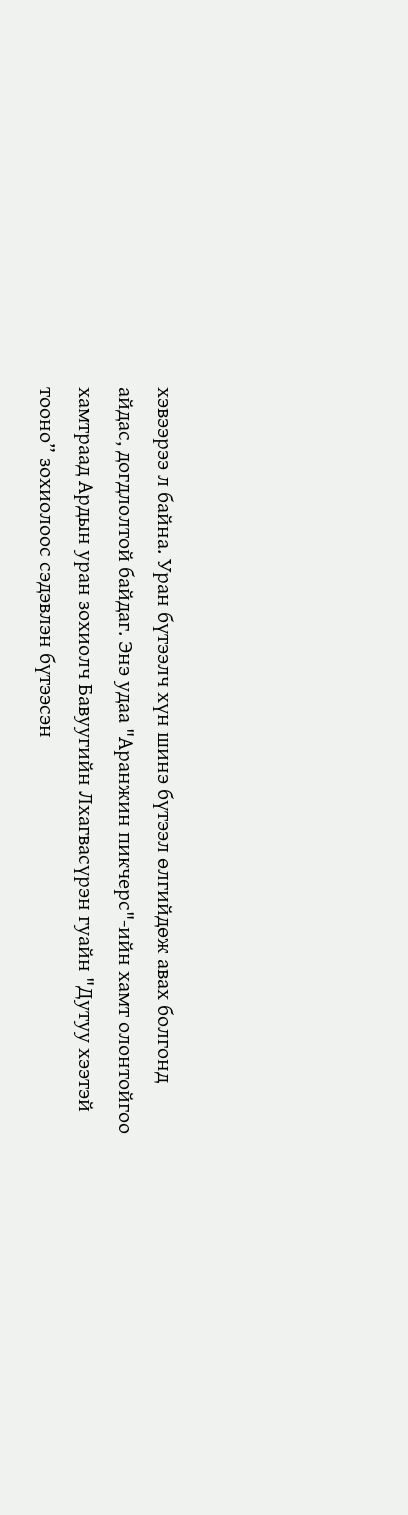хэвээрээ л байна. Уран бүтээлч хүн шинэ бүтээл өлгийдөж авах болгонд айдас, догдлолтой байдаг. Энэ удаа "Аранжин пикчерс"-ийн хамт олонтойгоо хамтраад Ардын уран зохиолч Бавуугийн Лхагвасүрэн гуайн "Дутуу хээтэй тооно” зохиолоос сэдэвлэн бүтээсэн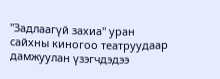"Задлаагүй захиа" уран сайхны киногоо театруудаар дамжуулан үзэгчдэдээ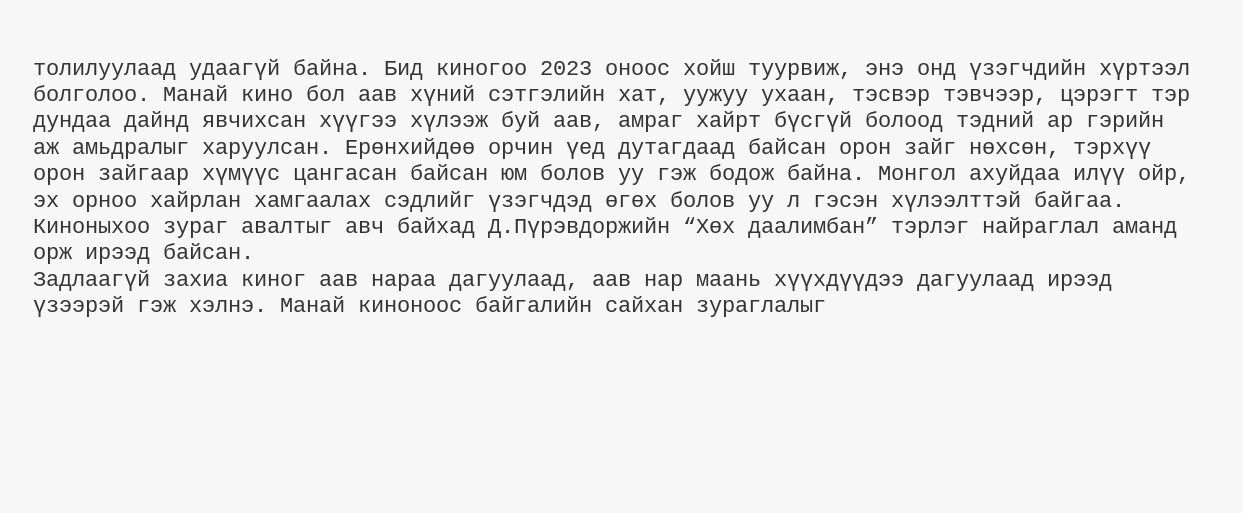толилуулаад удаагүй байна. Бид киногоо 2023 оноос хойш туурвиж, энэ онд үзэгчдийн хүртээл болголоо. Манай кино бол аав хүний сэтгэлийн хат, уужуу ухаан, тэсвэр тэвчээр, цэрэгт тэр дундаа дайнд явчихсан хүүгээ хүлээж буй аав, амраг хайрт бүсгүй болоод тэдний ар гэрийн аж амьдралыг харуулсан. Ерөнхийдөө орчин үед дутагдаад байсан орон зайг нөхсөн, тэрхүү орон зайгаар хүмүүс цангасан байсан юм болов уу гэж бодож байна. Монгол ахуйдаа илүү ойр, эх орноо хайрлан хамгаалах сэдлийг үзэгчдэд өгөх болов уу л гэсэн хүлээлттэй байгаа. Киноныхоо зураг авалтыг авч байхад Д.Пүрэвдоржийн “Хөх даалимбан” тэрлэг найраглал аманд орж ирээд байсан.
Задлаагүй захиа киног аав нараа дагуулаад, аав нар маань хүүхдүүдээ дагуулаад ирээд үзээрэй гэж хэлнэ. Манай киноноос байгалийн сайхан зураглалыг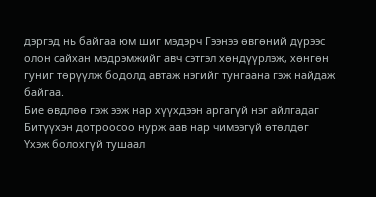дэргэд нь байгаа юм шиг мэдэрч Гээнээ өвгөний дүрээс олон сайхан мэдрэмжийг авч сэтгэл хөндүүрлэж, хөнгөн гуниг төрүүлж бодолд автаж нэгийг тунгаана гэж найдаж байгаа.
Бие өвдлөө гэж ээж нар хүүхдээн аргагүй нэг айлгадаг
Битүүхэн дотроосоо нурж аав нар чимээгүй өтөлдөг
Үхэж болохгүй тушаал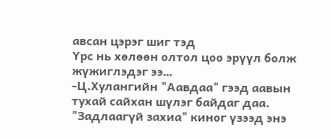авсан цэрэг шиг тэд
Үрс нь хөлөөн олтол цоо эрүүл болж жүжиглэдэг ээ…
-Ц.Хулангийн "Аавдаа" гээд аавын тухай сайхан шүлэг байдаг даа. "Задлаагүй захиа" киног үзээд энэ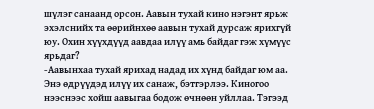шүлэг санаанд орсон. Аавын тухай кино нэгэнт ярьж эхэлснийх та өөрийнхөө аавын тухай дурсаж ярихгүй юу. Охин хүүхдүүд аавдаа илүү амь байдаг гэж хүмүүс ярьдаг?
-Аавынхаа тухай ярихад надад их хүнд байдаг юм аа. Энэ өдрүүдэд илүү их санаж, бэтгэрлээ. Киногоо нээснээс хойш аавыгаа бодож өчнөөн уйллаа. Тэгээд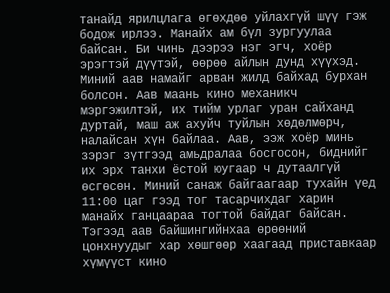танайд ярилцлага өгөхдөө уйлахгүй шүү гэж бодож ирлээ. Манайх ам бүл зургуулаа байсан. Би чинь дээрээ нэг эгч, хоёр эрэгтэй дүүтэй, өөрөө айлын дунд хүүхэд. Миний аав намайг арван жилд байхад бурхан болсон. Аав маань кино механикч мэргэжилтэй, их тийм урлаг уран сайханд дуртай, маш аж ахуйч туйлын хөдөлмөрч, налайсан хүн байлаа. Аав, ээж хоёр минь зэрэг зүтгээд амьдралаа босгосон, биднийг их эрх танхи ёстой юугаар ч дутаалгүй өсгөсөн. Миний санаж байгаагаар тухайн үед 11:00 цаг гээд тог тасарчихдаг харин манайх ганцаараа тогтой байдаг байсан. Тэгээд аав байшингийнхаа өрөөний цонхнуудыг хар хөшгөөр хаагаад приставкаар хүмүүст кино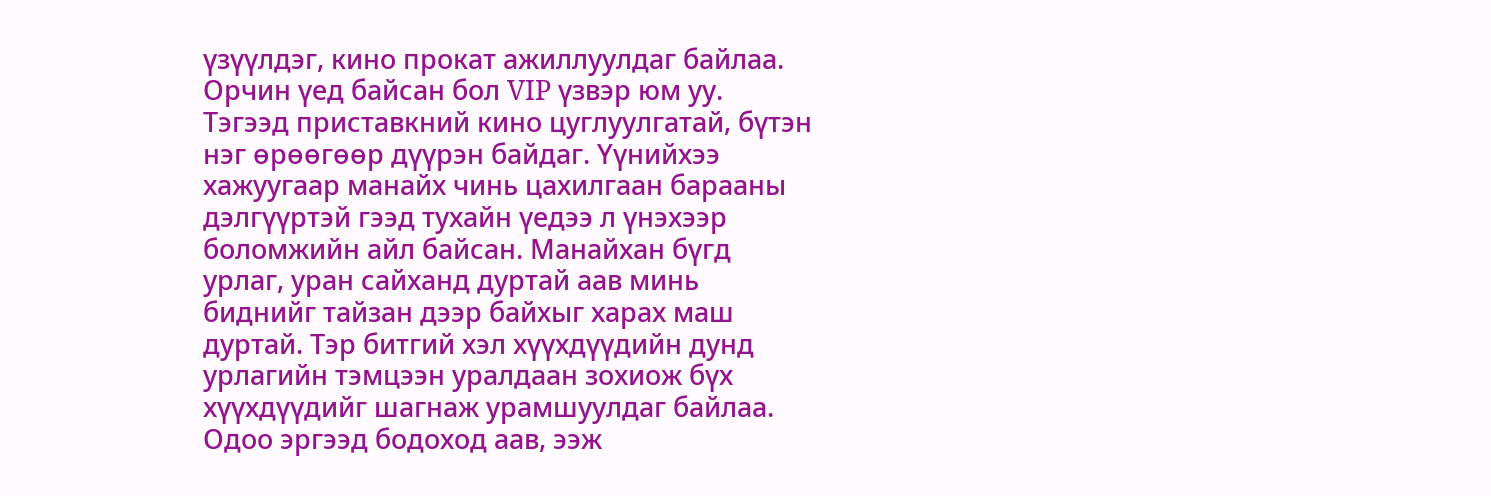үзүүлдэг, кино прокат ажиллуулдаг байлаа. Орчин үед байсан бол VIP үзвэр юм уу. Тэгээд приставкний кино цуглуулгатай, бүтэн нэг өрөөгөөр дүүрэн байдаг. Үүнийхээ хажуугаар манайх чинь цахилгаан барааны дэлгүүртэй гээд тухайн үедээ л үнэхээр боломжийн айл байсан. Манайхан бүгд урлаг, уран сайханд дуртай аав минь биднийг тайзан дээр байхыг харах маш дуртай. Тэр битгий хэл хүүхдүүдийн дунд урлагийн тэмцээн уралдаан зохиож бүх хүүхдүүдийг шагнаж урамшуулдаг байлаа.
Одоо эргээд бодоход аав, ээж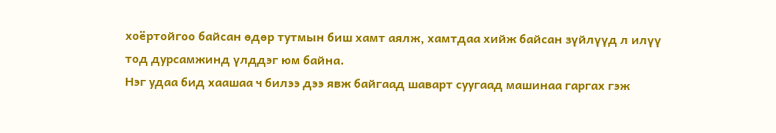хоёртойгоо байсан өдөр тутмын биш хамт аялж, хамтдаа хийж байсан зүйлүүд л илүү тод дурсамжинд үлддэг юм байна.
Нэг удаа бид хаашаа ч билээ дээ явж байгаад шаварт суугаад машинаа гаргах гэж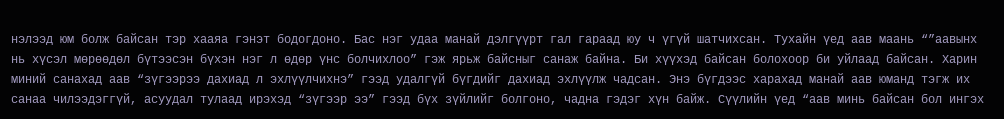нэлээд юм болж байсан тэр хааяа гэнэт бодогдоно. Бас нэг удаа манай дэлгүүрт гал гараад юу ч үгүй шатчихсан. Тухайн үед аав маань “”аавынх нь хүсэл мөрөөдөл бүтээсэн бүхэн нэг л өдөр үнс болчихлоо” гэж ярьж байсныг санаж байна. Би хүүхэд байсан болохоор би уйлаад байсан. Харин миний санахад аав “зүгээрээ дахиад л эхлүүлчихнэ” гээд удалгүй бүгдийг дахиад эхлүүлж чадсан. Энэ бүгдээс харахад манай аав юманд тэгж их санаа чилээдэггүй, асуудал тулаад ирэхэд “зүгээр ээ” гээд бүх зүйлийг болгоно, чадна гэдэг хүн байж. Сүүлийн үед “аав минь байсан бол ингэх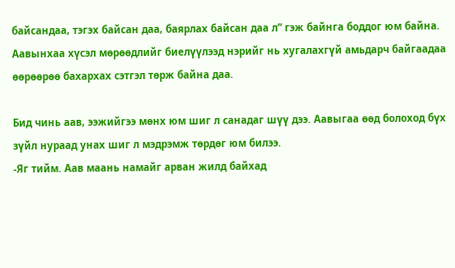байсандаа, тэгэх байсан даа, баярлах байсан даа л” гэж байнга боддог юм байна. Аавынхаа хүсэл мөрөөдлийг биелүүлээд нэрийг нь хугалахгүй амьдарч байгаадаа өөрөөрөө бахархах сэтгэл төрж байна даа.

Бид чинь аав, ээжийгээ мөнх юм шиг л санадаг шүү дээ. Аавыгаа өөд болоход бүх зүйл нураад унах шиг л мэдрэмж төрдөг юм билээ.
-Яг тийм. Аав маань намайг арван жилд байхад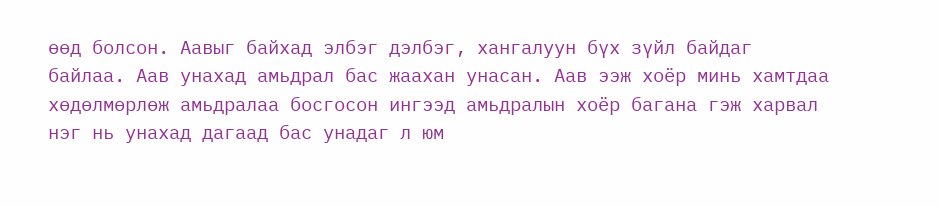өөд болсон. Аавыг байхад элбэг дэлбэг, хангалуун бүх зүйл байдаг байлаа. Аав унахад амьдрал бас жаахан унасан. Аав ээж хоёр минь хамтдаа хөдөлмөрлөж амьдралаа босгосон ингээд амьдралын хоёр багана гэж харвал нэг нь унахад дагаад бас унадаг л юм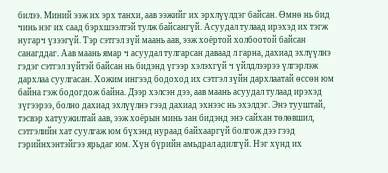билээ. Миний ээж их эрх танхи, аав ээжийг их эрхлүүлдэг байсан. Өмнө нь бид чинь нэг их саад бэрхшээлтэй тулж байсангүй. Асуудал тулаад ирэхэд их тэгж нугарч үзээгүй. Тэр сэтгэл зүй маань аав, ээж хоёртой холбоотой байсан санагддаг. Аав маань ямар ч асуудал тулгарсан даваад л гарна, дахиад эхлүүлнэ гэдэг сэтгэл зүйтэй байсан нь бидэнд үгээр хэлэхгүй ч үйлдлээрээ үлгэрлэж дархлаа суулгасан. Хожим ингээд бодоход их сэтгэл зүйн дархлаатай өссөн юм байна гэж бодогдож байна. Дээр хэлсэн дээ, аав маань асуудал тулаад ирэхэд зүгээрээ, болно дахиад эхлүүлнэ гээд дахиад эхнээс нь эхэлдэг. Энэ тууштай, тэсвэр хатуужилтай аав, ээж хоёрын минь зан бидэнд энэ сайхан төлөвшил, сэтгэлийн хат суулгаж юм бүхэнд нураад байхааргүй болгож дээ гээд гэрийнхэнтэйгээ ярьдаг юм. Хүн бүрийн амьдрал адилгүй. Нэг хүнд их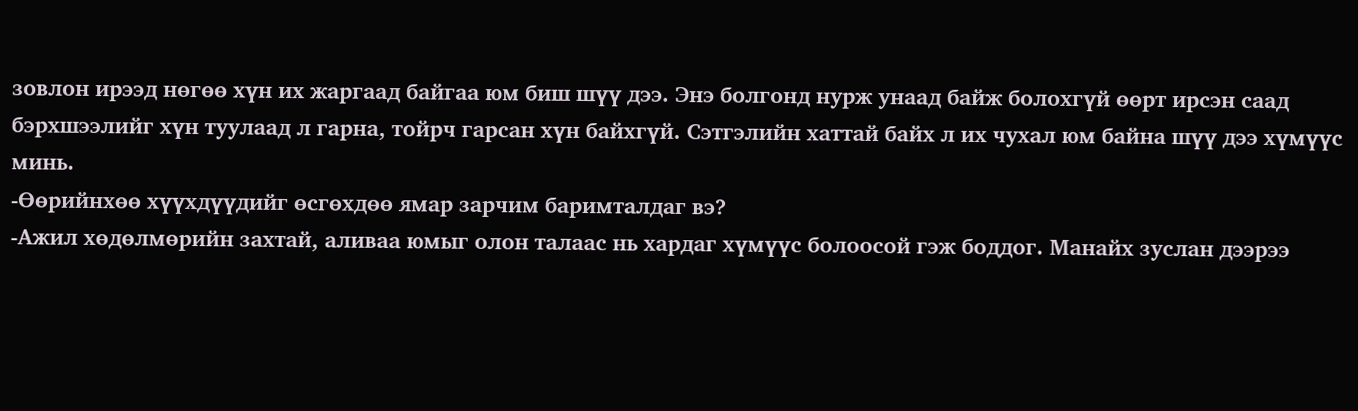зовлон ирээд нөгөө хүн их жаргаад байгаа юм биш шүү дээ. Энэ болгонд нурж унаад байж болохгүй өөрт ирсэн саад бэрхшээлийг хүн туулаад л гарна, тойрч гарсан хүн байхгүй. Сэтгэлийн хаттай байх л их чухал юм байна шүү дээ хүмүүс минь.
-Өөрийнхөө хүүхдүүдийг өсгөхдөө ямар зарчим баримталдаг вэ?
-Ажил хөдөлмөрийн захтай, аливаа юмыг олон талаас нь хардаг хүмүүс болоосой гэж боддог. Манайх зуслан дээрээ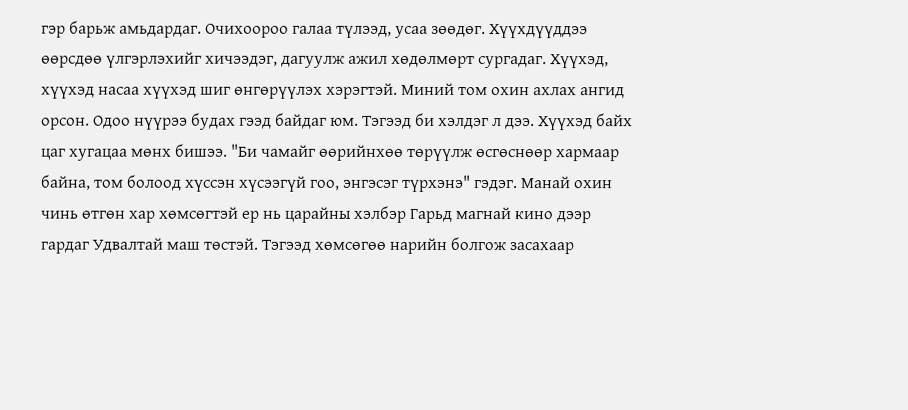гэр барьж амьдардаг. Очихоороо галаа түлээд, усаа зөөдөг. Хүүхдүүддээ өөрсдөө үлгэрлэхийг хичээдэг, дагуулж ажил хөдөлмөрт сургадаг. Хүүхэд, хүүхэд насаа хүүхэд шиг өнгөрүүлэх хэрэгтэй. Миний том охин ахлах ангид орсон. Одоо нүүрээ будах гээд байдаг юм. Тэгээд би хэлдэг л дээ. Хүүхэд байх цаг хугацаа мөнх бишээ. "Би чамайг өөрийнхөө төрүүлж өсгөснөөр хармаар байна, том болоод хүссэн хүсээгүй гоо, энгэсэг түрхэнэ" гэдэг. Манай охин чинь өтгөн хар хөмсөгтэй ер нь царайны хэлбэр Гарьд магнай кино дээр гардаг Удвалтай маш төстэй. Тэгээд хөмсөгөө нарийн болгож засахаар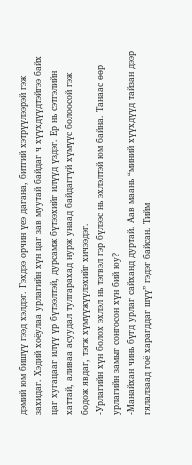дэмий юм бишүү гээд хэлдэг. Гэхдээ орчин үеэ дагана, битгий хэтрүүлээрэй гэж захидаг. Хэдий хоёулаа урлагийн хүн цаг зав муутай байдаг ч хүүхдүүдтэйгээ байх цаг хугацааг илүү үр бүтээлтэй, дурсамж бүтээхийг илүүд үздэг. Ер нь сэтгэлийн хаттай, аливаа асуудал тулгарахад нурж унаад байдаггүй хүмүүс болоосой гэж бодож явдаг, тэгж хүмүүжүүлэхийг хичээдэг.
-Урлагийн хүн болох эхлэл нь тэгвэл гэр бүлээс нь эхлэлтэй юм байна. Танаас өөр урлагийн замыг сонгосон хүн бий юу?
-Манайхан чинь бүгд урлаг сайханд дуртай. Аав маань “миний хүүхдүүд тайзан дээр гялалзаад гоё харагддаг шүү” гэдэг байсан. Тийм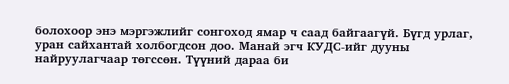болохоор энэ мэргэжлийг сонгоход ямар ч саад байгаагүй. Бүгд урлаг, уран сайхантай холбогдсон доо. Манай эгч КУДС-ийг дууны найруулагчаар төгссөн. Түүний дараа би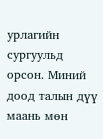урлагийн сургуульд орсон. Миний доод талын дүү маань мөн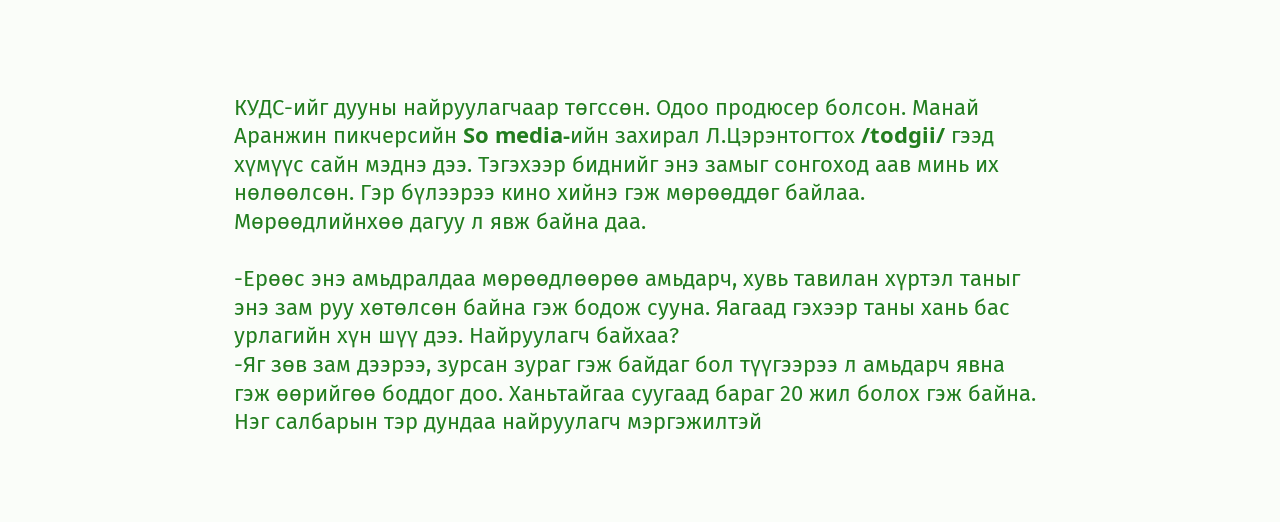КУДС-ийг дууны найруулагчаар төгссөн. Одоо продюсер болсон. Манай Аранжин пикчерсийн So media-ийн захирал Л.Цэрэнтогтох /todgii/ гээд хүмүүс сайн мэднэ дээ. Тэгэхээр биднийг энэ замыг сонгоход аав минь их нөлөөлсөн. Гэр бүлээрээ кино хийнэ гэж мөрөөддөг байлаа. Мөрөөдлийнхөө дагуу л явж байна даа.

-Ерөөс энэ амьдралдаа мөрөөдлөөрөө амьдарч, хувь тавилан хүртэл таныг энэ зам руу хөтөлсөн байна гэж бодож сууна. Яагаад гэхээр таны хань бас урлагийн хүн шүү дээ. Найруулагч байхаа?
-Яг зөв зам дээрээ, зурсан зураг гэж байдаг бол түүгээрээ л амьдарч явна гэж өөрийгөө боддог доо. Ханьтайгаа суугаад бараг 20 жил болох гэж байна. Нэг салбарын тэр дундаа найруулагч мэргэжилтэй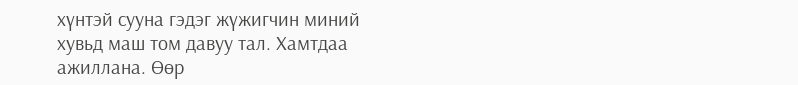хүнтэй сууна гэдэг жүжигчин миний хувьд маш том давуу тал. Хамтдаа ажиллана. Өөр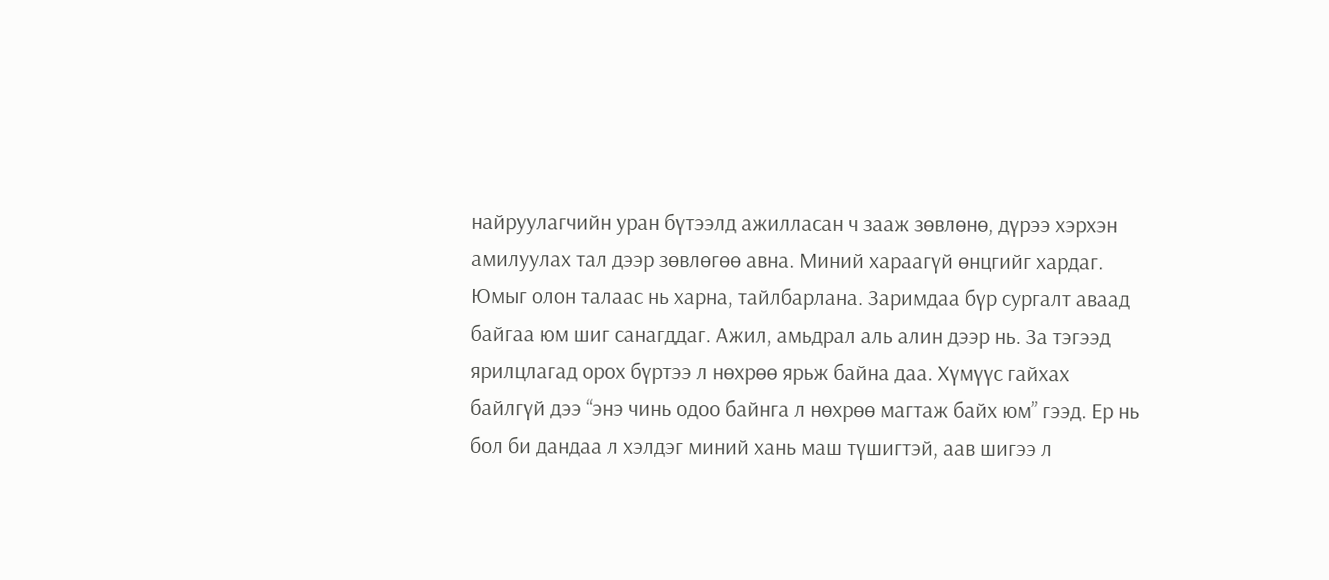найруулагчийн уран бүтээлд ажилласан ч зааж зөвлөнө, дүрээ хэрхэн амилуулах тал дээр зөвлөгөө авна. Миний хараагүй өнцгийг хардаг. Юмыг олон талаас нь харна, тайлбарлана. Заримдаа бүр сургалт аваад байгаа юм шиг санагддаг. Ажил, амьдрал аль алин дээр нь. За тэгээд ярилцлагад орох бүртээ л нөхрөө ярьж байна даа. Хүмүүс гайхах байлгүй дээ “энэ чинь одоо байнга л нөхрөө магтаж байх юм” гээд. Ер нь бол би дандаа л хэлдэг миний хань маш түшигтэй, аав шигээ л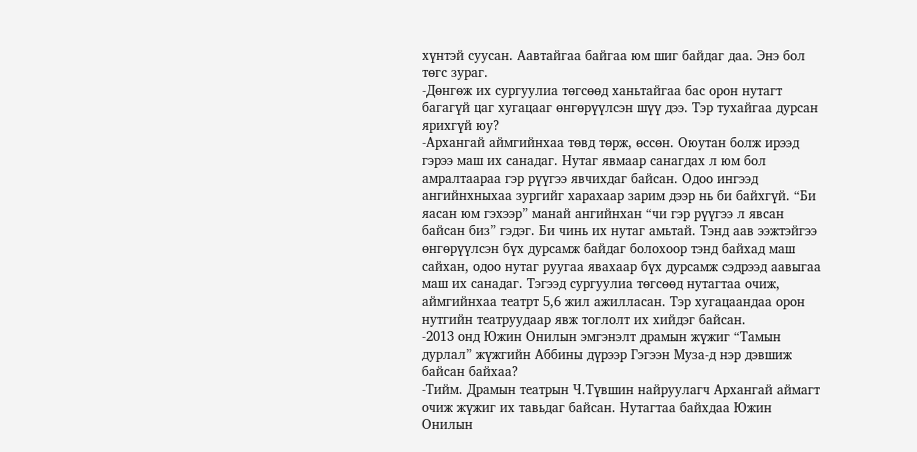хүнтэй суусан. Аавтайгаа байгаа юм шиг байдаг даа. Энэ бол төгс зураг.
-Дөнгөж их сургуулиа төгсөөд ханьтайгаа бас орон нутагт багагүй цаг хугацааг өнгөрүүлсэн шүү дээ. Тэр тухайгаа дурсан ярихгүй юу?
-Архангай аймгийнхаа төвд төрж, өссөн. Оюутан болж ирээд гэрээ маш их санадаг. Нутаг явмаар санагдах л юм бол амралтаараа гэр рүүгээ явчихдаг байсан. Одоо ингээд ангийнхныхаа зургийг харахаар зарим дээр нь би байхгүй. “Би яасан юм гэхээр” манай ангийнхан “чи гэр рүүгээ л явсан байсан биз” гэдэг. Би чинь их нутаг амьтай. Тэнд аав ээжтэйгээ өнгөрүүлсэн бүх дурсамж байдаг болохоор тэнд байхад маш сайхан, одоо нутаг руугаа явахаар бүх дурсамж сэдрээд аавыгаа маш их санадаг. Тэгээд сургуулиа төгсөөд нутагтаа очиж, аймгийнхаа театрт 5,6 жил ажилласан. Тэр хугацаандаа орон нутгийн театруудаар явж тоглолт их хийдэг байсан.
-2013 онд Южин Онилын эмгэнэлт драмын жүжиг “Тамын дурлал” жүжгийн Аббины дүрээр Гэгээн Муза-д нэр дэвшиж байсан байхаа?
-Тийм. Драмын театрын Ч.Түвшин найруулагч Архангай аймагт очиж жүжиг их тавьдаг байсан. Нутагтаа байхдаа Южин Онилын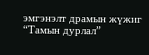эмгэнэлт драмын жүжиг “Тамын дурлал”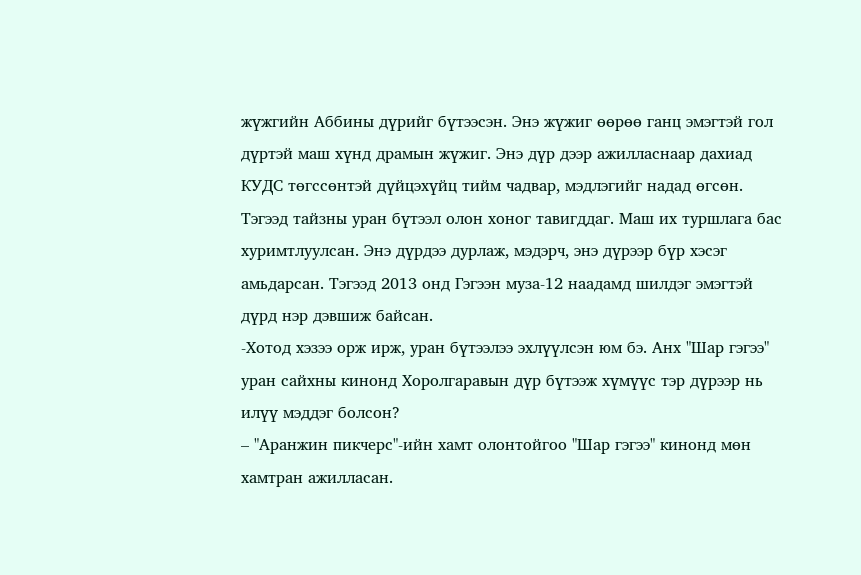жүжгийн Аббины дүрийг бүтээсэн. Энэ жүжиг өөрөө ганц эмэгтэй гол дүртэй маш хүнд драмын жүжиг. Энэ дүр дээр ажилласнаар дахиад КУДС төгссөнтэй дүйцэхүйц тийм чадвар, мэдлэгийг надад өгсөн. Тэгээд тайзны уран бүтээл олон хоног тавигддаг. Маш их туршлага бас хуримтлуулсан. Энэ дүрдээ дурлаж, мэдэрч, энэ дүрээр бүр хэсэг амьдарсан. Тэгээд 2013 онд Гэгээн муза-12 наадамд шилдэг эмэгтэй дүрд нэр дэвшиж байсан.
-Хотод хэзээ орж ирж, уран бүтээлээ эхлүүлсэн юм бэ. Анх "Шар гэгээ" уран сайхны кинонд Хоролгаравын дүр бүтээж хүмүүс тэр дүрээр нь илүү мэддэг болсон?
– "Аранжин пикчерс"-ийн хамт олонтойгоо "Шар гэгээ" кинонд мөн хамтран ажилласан.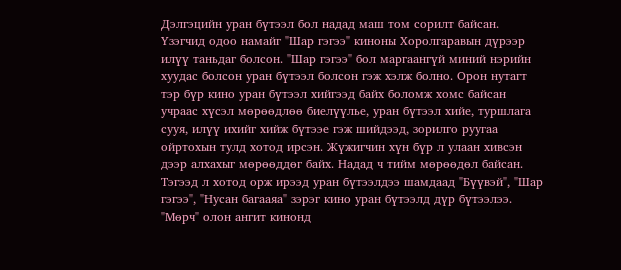Дэлгэцийн уран бүтээл бол надад маш том сорилт байсан. Үзэгчид одоо намайг "Шар гэгээ" киноны Хоролгаравын дүрээр илүү таньдаг болсон. "Шар гэгээ" бол маргаангүй миний нэрийн хуудас болсон уран бүтээл болсон гэж хэлж болно. Орон нутагт тэр бүр кино уран бүтээл хийгээд байх боломж хомс байсан учраас хүсэл мөрөөдлөө биелүүлье, уран бүтээл хийе, туршлага сууя, илүү ихийг хийж бүтээе гэж шийдээд, зорилго руугаа ойртохын тулд хотод ирсэн. Жүжигчин хүн бүр л улаан хивсэн дээр алхахыг мөрөөддөг байх. Надад ч тийм мөрөөдөл байсан. Тэгээд л хотод орж ирээд уран бүтээлдээ шамдаад "Бүүвэй", "Шар гэгээ", "Нусан багааяа" зэрэг кино уран бүтээлд дүр бүтээлээ. "Мөрч" олон ангит кинонд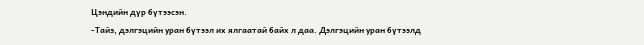Цэндийн дүр бүтээсэн.
-Тайз, дэлгэцийн уран бүтээл их ялгаатай байх л даа. Дэлгэцийн уран бүтээлд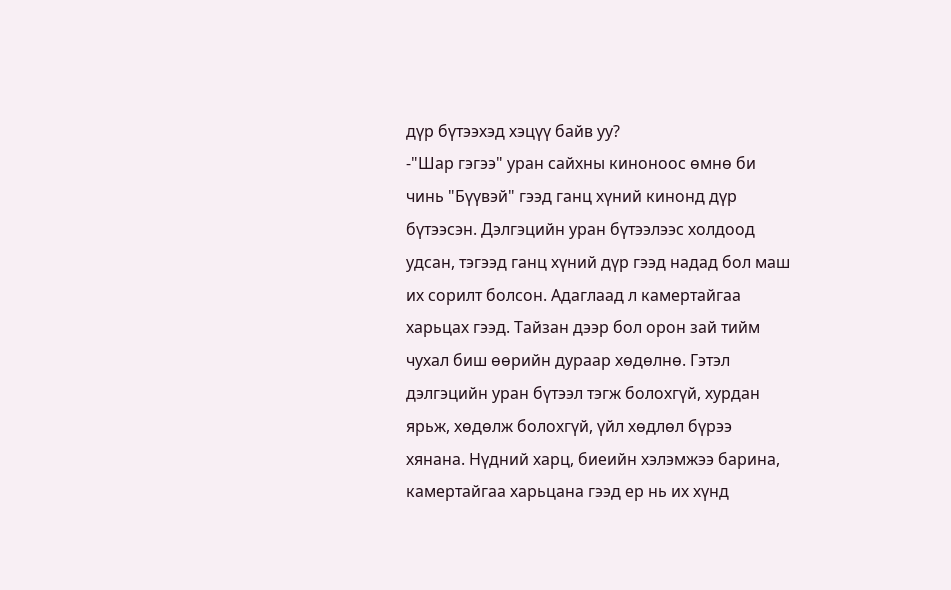дүр бүтээхэд хэцүү байв уу?
-"Шар гэгээ" уран сайхны киноноос өмнө би чинь "Бүүвэй" гээд ганц хүний кинонд дүр бүтээсэн. Дэлгэцийн уран бүтээлээс холдоод удсан, тэгээд ганц хүний дүр гээд надад бол маш их сорилт болсон. Адаглаад л камертайгаа харьцах гээд. Тайзан дээр бол орон зай тийм чухал биш өөрийн дураар хөдөлнө. Гэтэл дэлгэцийн уран бүтээл тэгж болохгүй, хурдан ярьж, хөдөлж болохгүй, үйл хөдлөл бүрээ хянана. Нүдний харц, биеийн хэлэмжээ барина, камертайгаа харьцана гээд ер нь их хүнд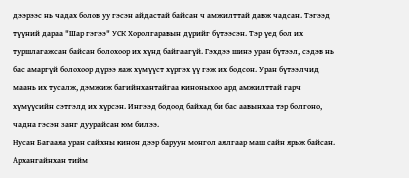дээрээс нь чадах болов уу гэсэн айдастай байсан ч амжилттай давж чадсан. Тэгээд түүний дараа "Шар гэгээ" УСК Хоролгаравын дүрийг бүтээсэн. Тэр үед бол их туршлагажсан байсан болохоор их хүнд байгаагүй. Гэхдээ шинэ уран бүтээл, сэдэв нь бас амаргүй болохоор дүрээ яаж хүмүүст хүргэх үү гэж их бодсон. Уран бүтээлчид маань их тусалж, дэмжиж багийнхантайгаа киноныхоо ард амжилттай гарч хүмүүсийн сэтгэлд их хүрсэн. Ингээд бодоод байхад би бас аавынхаа тэр болгоно, чадна гэсэн занг дуурайсан юм билээ.
Нусан Багааяа уран сайхны кинон дээр баруун монгол аялгаар маш сайн ярьж байсан. Архангайнхан тийм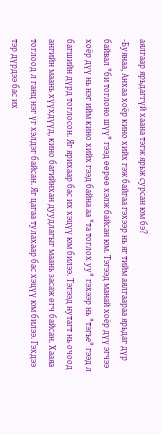аялгаар ярьдаггүй хаана тэгж ярьж сурсан юм бэ?
-Буянаа, Анхаа хоёр кино хийх гэж байгаа гэхээр нь яг тийм аялгаараа ярьдаг дүр байвал "би тоглоно шүү" гээд өөрөө хэлж байсан юм. Тэгээд манай хоёр дүү эгчээ хоёр дүү нь нэг ийм кино хийх гээд байна аа "та тоглох уу" гэхээр нь "тэгье" гээд л багшийн дүрд тоглосон. Яг ярихаар бас их хэцүү юм билээ. Тэгээд нутагт нь очоод ангийн маань хүүхдүүд, кино багийнхан дуудлагыг маань засаж өгч байсан. Хааяа тоглоод л ганц нэг үг хэлдэг байсан. Яг цагаа тулахаар бас хэцүү юм билээ. Гэхдээ тэр дүрдээ бас их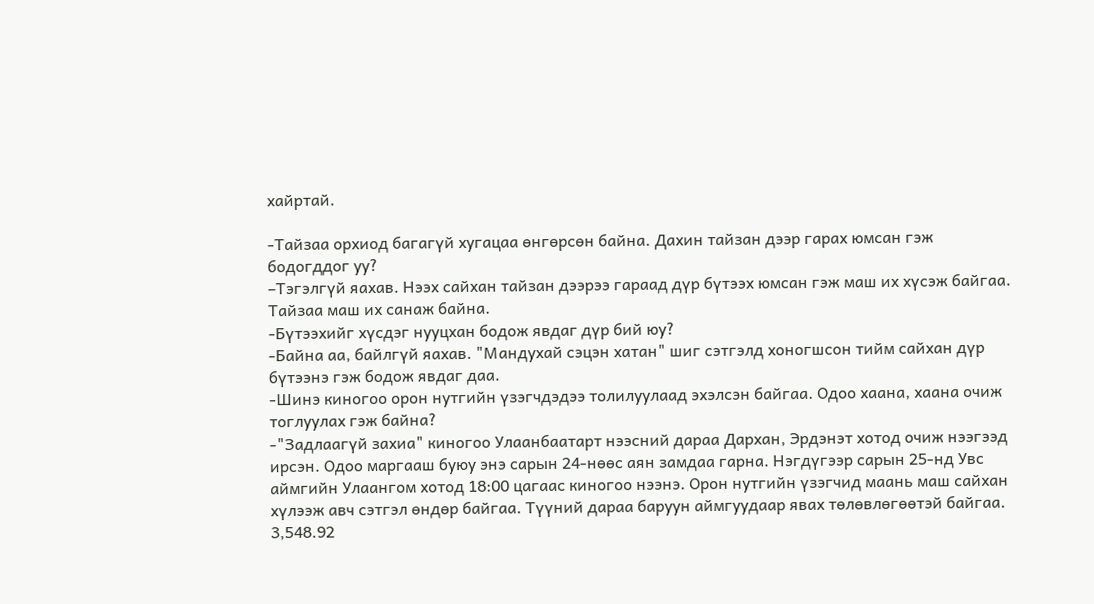хайртай.

-Тайзаа орхиод багагүй хугацаа өнгөрсөн байна. Дахин тайзан дээр гарах юмсан гэж бодогддог уу?
–Тэгэлгүй яахав. Нээх сайхан тайзан дээрээ гараад дүр бүтээх юмсан гэж маш их хүсэж байгаа. Тайзаа маш их санаж байна.
-Бүтээхийг хүсдэг нууцхан бодож явдаг дүр бий юу?
-Байна аа, байлгүй яахав. "Мандухай сэцэн хатан" шиг сэтгэлд хоногшсон тийм сайхан дүр бүтээнэ гэж бодож явдаг даа.
-Шинэ киногоо орон нутгийн үзэгчдэдээ толилуулаад эхэлсэн байгаа. Одоо хаана, хаана очиж тоглуулах гэж байна?
-"Задлаагүй захиа" киногоо Улаанбаатарт нээсний дараа Дархан, Эрдэнэт хотод очиж нээгээд ирсэн. Одоо маргааш буюу энэ сарын 24-нөөс аян замдаа гарна. Нэгдүгээр сарын 25-нд Увс аймгийн Улаангом хотод 18:00 цагаас киногоо нээнэ. Орон нутгийн үзэгчид маань маш сайхан хүлээж авч сэтгэл өндөр байгаа. Түүний дараа баруун аймгуудаар явах төлөвлөгөөтэй байгаа.
3,548.92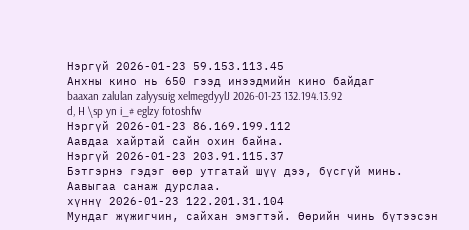Нэргүй 2026-01-23 59.153.113.45
Анхны кино нь 650 гээд инээдмийн кино байдаг
baaxan zalulan zalyysuig xelmegdyylJ 2026-01-23 132.194.13.92
d, H \sp yn i_# eglzy fotoshfw
Нэргүй 2026-01-23 86.169.199.112
Аавдаа хайртай сайн охин байна.
Нэргүй 2026-01-23 203.91.115.37
Бэтгэрнэ гэдэг өөр утгатай шүү дээ, бүсгүй минь. Аавыгаа санаж дурслаа.
хүннү 2026-01-23 122.201.31.104
Мундаг жүжигчин, сайхан эмэгтэй. Өөрийн чинь бүтээсэн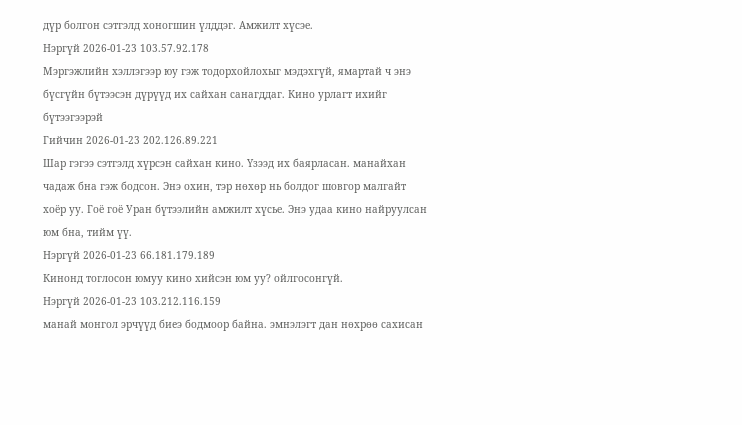дүр болгон сэтгэлд хоногшин үлддэг. Амжилт хүсэе.
Нэргүй 2026-01-23 103.57.92.178
Мэргэжлийн хэллэгээр юу гэж тодорхойлохыг мэдэхгүй, ямартай ч энэ бүсгүйн бүтээсэн дүрүүд их сайхан санагддаг. Кино урлагт ихийг бүтээгээрэй
Гийчин 2026-01-23 202.126.89.221
Шар гэгээ сэтгэлд хүрсэн сайхан кино. Үзээд их баярласан. манайхан чадаж бна гэж бодсон. Энэ охин, тэр нөхөр нь болдог шовгор малгайт хоёр уу. Гоё гоё Уран бүтээлийн амжилт хүсье. Энэ удаа кино найруулсан юм бна, тийм үү.
Нэргүй 2026-01-23 66.181.179.189
Кинонд тоглосон юмуу кино хийсэн юм уу? ойлгосонгүй.
Нэргүй 2026-01-23 103.212.116.159
манай монгол эрчүүд биeэ бодмоор байна. эмнэлэгт дан нөхрөө сахисан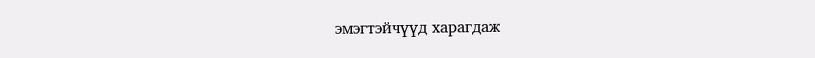эмэгтэйчүүд харагдаж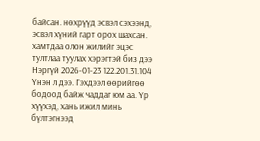байсан. нөхрүүд эсвэл сэхээнд, эсвэл хүний гарт орох шахсан. хамтдаа олон жилийг эцэс тултлаа туулах хэрэгтэй биз дээ
Нэргүй 2026-01-23 122.201.31.104
Үнэн л дээ. Гэхдээл өөрийгөө бодоод байж чаддаг юм аа. Үр хүүхэд, хань ижил минь бүлтэгнээд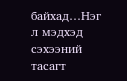байхад…Нэг л мэдхэд сэхээний тасагт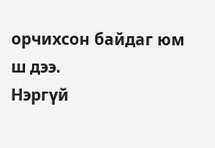орчихсон байдаг юм ш дээ.
Нэргүй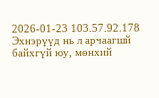2026-01-23 103.57.92.178
Эхнэрүүд нь л арчаагшй байхгүй юу, мөнхий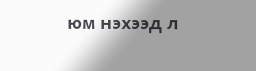юм нэхээд л